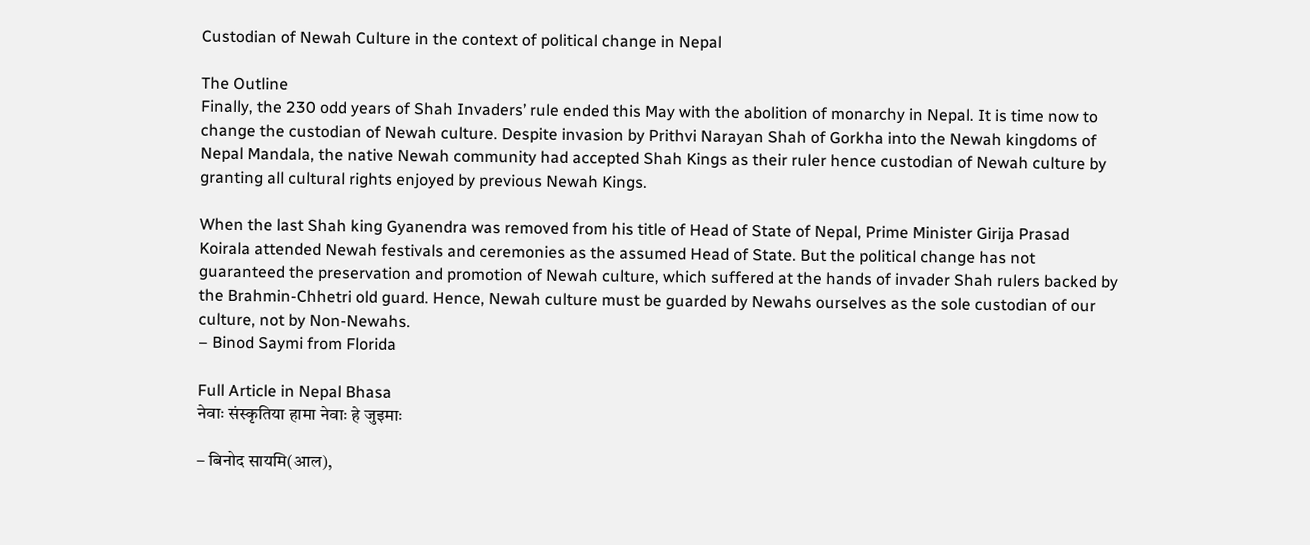Custodian of Newah Culture in the context of political change in Nepal

The Outline
Finally, the 230 odd years of Shah Invaders’ rule ended this May with the abolition of monarchy in Nepal. It is time now to change the custodian of Newah culture. Despite invasion by Prithvi Narayan Shah of Gorkha into the Newah kingdoms of Nepal Mandala, the native Newah community had accepted Shah Kings as their ruler hence custodian of Newah culture by granting all cultural rights enjoyed by previous Newah Kings.

When the last Shah king Gyanendra was removed from his title of Head of State of Nepal, Prime Minister Girija Prasad Koirala attended Newah festivals and ceremonies as the assumed Head of State. But the political change has not guaranteed the preservation and promotion of Newah culture, which suffered at the hands of invader Shah rulers backed by the Brahmin-Chhetri old guard. Hence, Newah culture must be guarded by Newahs ourselves as the sole custodian of our culture, not by Non-Newahs.
– Binod Saymi from Florida

Full Article in Nepal Bhasa
नेवाः संस्कृतिया हामा नेवाः हे जुइमाः

– बिनोद सायमि(आल),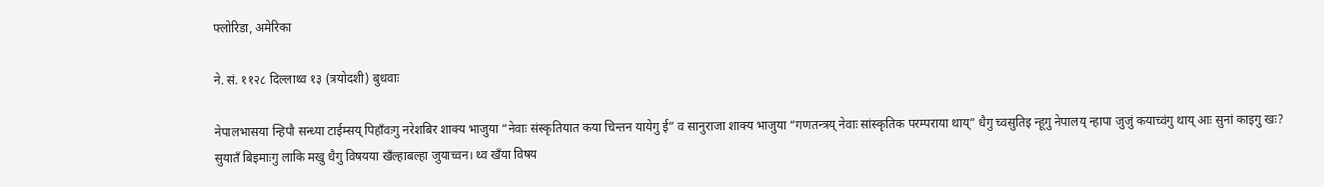फ्लोरिडा, अमेरिका

ने. सं. ११२८ दिल्लाथ्व १३ (त्रयोदशी) बुधवाः

नेपालभासया न्हिपौ सन्ध्या टाईम्सय् पिहाँवःगु नरेशबिर शाक्य भाजुया “नेवाः संस्कृतियात कया चिन्तन यायेगु ई” व सानुराजा शाक्य भाजुया “गणतन्त्रय् नेवाः सांस्कृतिक परम्पराया थाय्” धैगु च्वसुतिइ न्हूगु नेपालय् न्हापा जुजुं कयाच्वंगु थाय् आः सुनां काइगु खः? सुयातँ बिइमाःगु लाकि मखु धैगु विषयया खँल्हाबल्हा जुयाच्वन। थ्व खँया विषय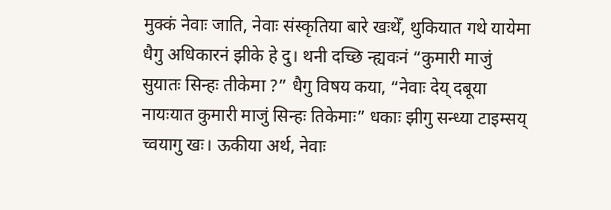मुक्कं नेवाः जाति, नेवाः संस्कृतिया बारे खःथेँ, थुकियात गथे यायेमा धैगु अधिकारनं झीके हे दु। थनी दच्छि न्ह्यवःनं “कुमारी माजुं सुयातः सिन्हः तीकेमा ?” धैगु विषय कया, “नेवाः देय् दबूया नायःयात कुमारी माजुं सिन्हः तिकेमाः” धकाः झीगु सन्ध्या टाइम्सय् च्वयागु खः। ऊकीया अर्थ, नेवाः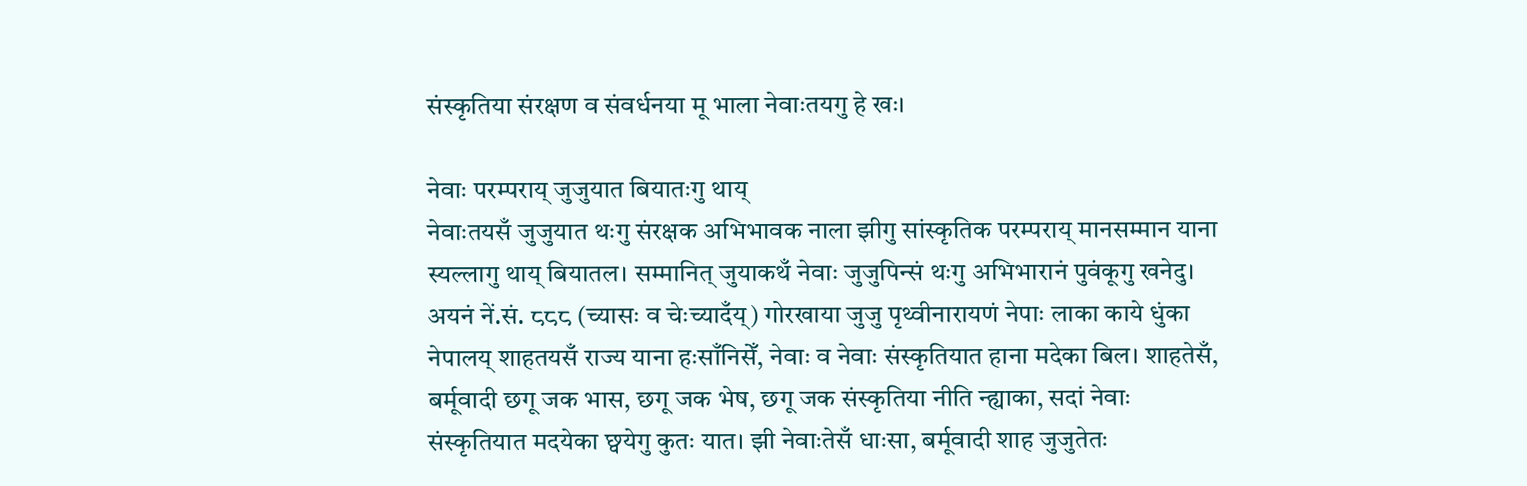संस्कृतिया संरक्षण व संवर्धनया मू भाला नेवाःतयगु हे खः।

नेवाः परम्पराय् जुजुयात बियातःगु थाय्
नेवाःतयसँ जुजुयात थःगु संरक्षक अभिभावक नाला झीगु सांस्कृतिक परम्पराय् मानसम्मान याना स्यल्लागु थाय् बियातल। सम्मानित् जुयाकथँ नेवाः जुजुपिन्सं थःगु अभिभारानं पुवंकूगु खनेदु। अयनं नें.सं. ८८८ (च्यासः व चेःच्यादँय्) गोरखाया जुजु पृथ्वीनारायणं नेपाः लाका काये धुंका नेपालय् शाहतयसँ राज्य याना हःसाँनिसेँ, नेवाः व नेवाः संस्कृतियात हाना मदेका बिल। शाहतेसँ, बर्मूवादी छगू जक भास, छगू जक भेष, छगू जक संस्कृतिया नीति न्ह्याका, सदां नेवाः संस्कृतियात मदयेका छ्वयेगु कुतः यात। झी नेवाःतेसँ धाःसा, बर्मूवादी शाह जुजुतेतः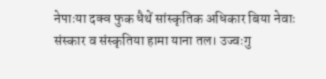नेपाःया दक्व फुक धैथें सांस्कृतिक अधिकार बिया नेवाः संस्कार व संस्कृतिया हामा याना तल। उज्वःगु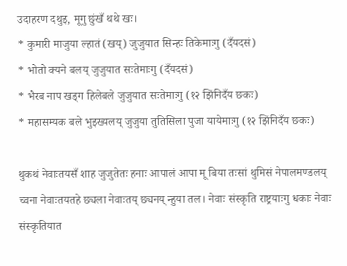उदाहरण दथुइ, मूगु छुंखँ थथे खः।
* कुमारी माजुया ल्हातं (खय्) जुजुयात सिन्हः तिकेमाःगु (दँयदसं)
* भोतो क्यने बलय् जुजुयात सःतेमाःगु (दँयदसं)
* भैरब नाप खड्ग हिलेबले जुजुयात सःतेमाःगु (१२ झिंनिदँय छकः)
* महासम्यक बले भुइख्यलय् जुजुया तुतिसिला पुजा यायेमाःगु (१२ झिंनिदँय छकः)

थुकथं नेवाःतयसँ शाह जुजुतेतः हनाः आपालं आपा मू बिया तःसां थुमिसं नेपालमण्डलय् च्वना नेवाःतयतहे छ्यला नेवाःतय् छ्यनय् न्हुया तल। नेवाः संस्कृति राष्ट्रयाःगु धकाः नेवाः संस्कृतियात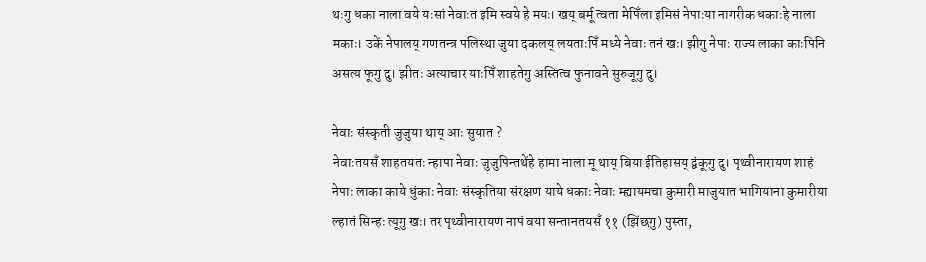थःगु धका नाला वये यःसां नेवाःत इमि स्वये हे मयः। खय् बर्मू त्वता मेपिँला इमिसं नेपाःया नागरीक धकाःहे नाला मकाः। उकें नेपालय् गणतन्त्र पलिस्था जुया दकलय् लयताःपिँ मध्ये नेवाः तनं खः। झीगु नेपाः राज्य लाका काःपिनि असत्य फूगु दु। झीतः अत्याचार याःपिँ शाहतेगु अस्तित्व फुनावने सुरुजूगु दु।

नेवाः संस्कृती जुजुया थाय् आः सुयात ?
नेवाःतयसँ शाहतयतः न्हापा नेवाः जुजुपिन्तथेंहे हामा नाला मू थाय् बिया ईतिहासय् द्वंकूगु दु। पृथ्वीनारायण शाहं नेपाः लाका काये धुंकाः नेवाः संस्कृतिया संरक्षण याये धकाः नेवाः म्ह्यायमचा कुमारी माजुयात भागियाना कुमारीया ल्हातं सिन्हः त्यूगु खः। तर पृथ्वीनारायण नापं वया सन्तानतयसँ ११ (झिंछगु) पुस्ता,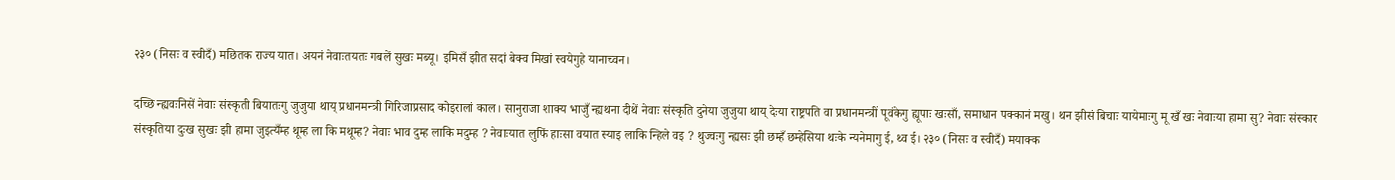२३० (निसः व स्वीदँ) मछितक राज्य यात। अयनं नेवाःतयतः गबलें सुखः मब्यू। इमिसँ झीत सदां बेक्व मिखां स्वयेगुहे यानाच्वन।

दच्छि न्ह्यवःनिसें नेवाः संस्कृती बियातःगु जुजुया थाय् प्रधानमन्त्री गिरिजाप्रसाद कोइरालां काल। सानुराजा शाक्य भाजुँ न्ह्यथना दीथें नेवाः संस्कृति दुनेया जुजुया थाय् देःया राष्ट्रपति वा प्रधानमन्त्रीं पूवंकेगु ह्यूपाः खःसाँ, समाधान पक्कानं मखु। थन झीसं बिचाः यायेमाःगु मू खँ खः नेवाःया हामा सु? नेवाः संस्कार संस्कृतिया दुःख सुखः झी हामा जुइत्यँम्ह थूम्ह ला कि मथूम्ह? नेवाः भाव दुम्ह लाकि मदुम्ह ? नेवाःयात लुफिं हाःसा वयात स्याइ लाकि न्हिले वइ ? थुज्वःगु न्ह्यसः झी छम्हँ छम्हेसिया थःके न्यनेमागु ई, थ्व ई। २३० (निसः व स्वीदँ) मयाक्क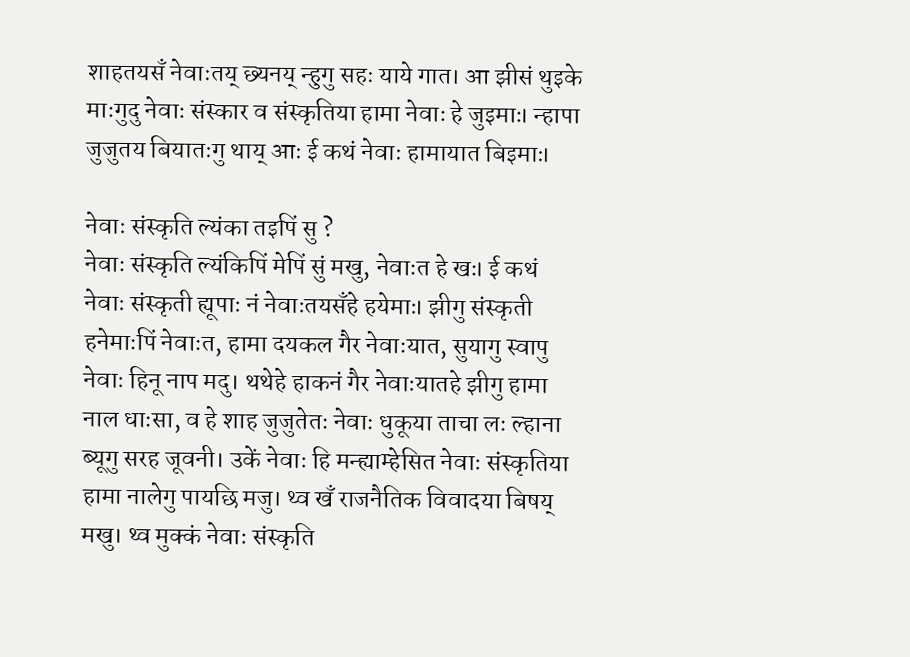शाहतयसँ नेवाःतय् छ्यनय् न्हुगु सहः याये गात। आ झीसं थुइके माःगुदु नेवाः संस्कार व संस्कृतिया हामा नेवाः हे जुइमाः। न्हापा जुजुतय बियातःगु थाय् आः ई कथं नेवाः हामायात बिइमाः।

नेवाः संस्कृति ल्यंका तइपिं सु ?
नेवाः संस्कृति ल्यंकिपिं मेपिं सुं मखु, नेवाःत हे खः। ई कथं नेवाः संस्कृती ह्यूपाः नं नेवाःतयसँहे हयेमाः। झीगु संस्कृती हनेमाःपिं नेवाःत, हामा दयकल गैर नेवाःयात, सुयागु स्वापु नेवाः हिनू नाप मदु। थथेहे हाकनं गैर नेवाःयातहे झीगु हामा नाल धाःसा, व हे शाह जुजुतेतः नेवाः धुकूया ताचा लः ल्हाना ब्यूगु सरह जूवनी। उकें नेवाः हि मन्ह्याम्हेसित नेवाः संस्कृतिया हामा नालेगु पायछि मजु। थ्व खँ राजनैतिक विवादया बिषय् मखु। थ्व मुक्कं नेवाः संस्कृति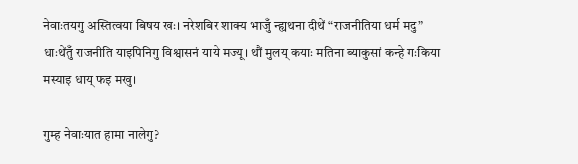नेवाःतयगु अस्तित्वया बिषय खः। नरेशबिर शाक्य भाजुँ न्ह्यथना दीथें “राजनीतिया धर्म मदु” धाःथेंतुँ राजनीति याइपिनिगु विश्वासनं याये मज्यू। थौं मुलय् कयाः मतिना ब्याकुसां कन्हे गःकिया मस्याइ धाय् फइ मखु।

गुम्ह नेवाःयात हामा नालेगु?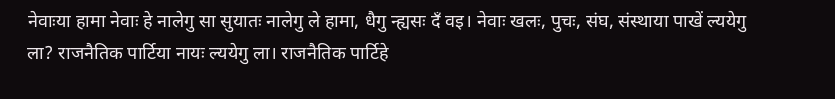नेवाःया हामा नेवाः हे नालेगु सा सुयातः नालेगु ले हामा, धैगु न्ह्यसः दँ वइ। नेवाः खलः, पुचः, संघ, संस्थाया पाखें ल्ययेगु ला? राजनैतिक पार्टिया नायः ल्ययेगु ला। राजनैतिक पार्टिहे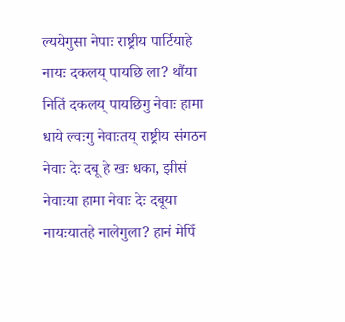ल्ययेगुसा नेपाः राष्ट्रीय पार्टियाहे नायः दकलय् पायछि ला? थौंया नितिं दकलय् पायछिगु नेवाः हामा धाये ल्वःगु नेवाःतय् राष्ट्रीय संगठन नेवाः देः दबू हे खः धका, झीसं नेवाःया हामा नेवाः देः दबूया नायःयातहे नालेगुला? हानं मेपिँ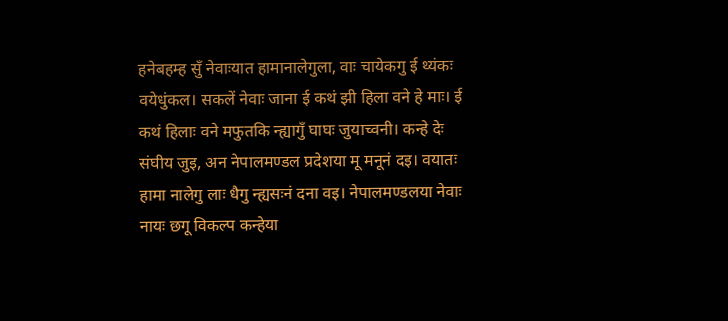हनेबहम्ह सुँ नेवाःयात हामानालेगुला, वाः चायेकगु ई थ्यंकः वयेधुंकल। सकलें नेवाः जाना ई कथं झी हिला वने हे माः। ई कथं हिलाः वने मफुतकि न्ह्यागुँ घाघः जुयाच्वनी। कन्हे देः संघीय जुइ, अन नेपालमण्डल प्रदेशया मू मनूनं दइ। वयातः हामा नालेगु लाः धैगु न्ह्यसःनं दना वइ। नेपालमण्डलया नेवाः नायः छगू विकल्प कन्हेया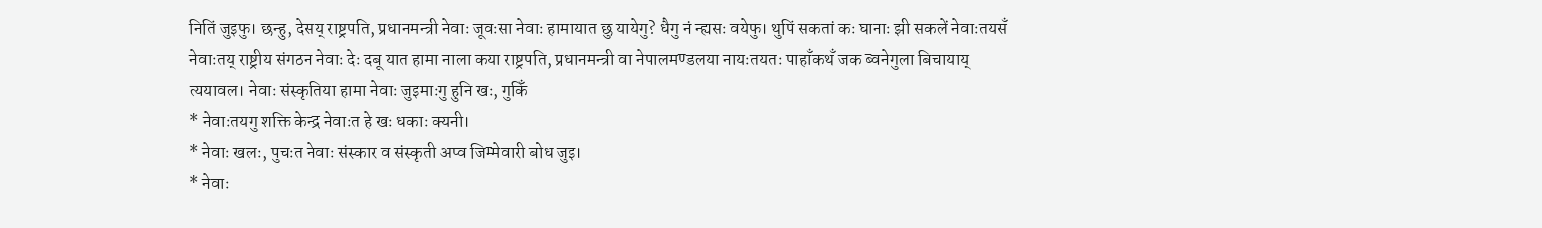नितिं जुइफु। छन्हु, देसय् राष्ट्रपति, प्रधानमन्त्री नेवाः जूवःसा नेवाः हामायात छु यायेगु? धैगु नं न्ह्यसः वयेफु। थुपिं सकतां कः घानाः झी सकलें नेवाःतयसँ नेवाःतय् राष्ट्रीय संगठन नेवाः देः दबू यात हामा नाला कया राष्ट्रपति, प्रधानमन्त्री वा नेपालमण्डलया नायःतयतः पाहाँकथँ जक ब्वनेगुला बिचायाय् त्ययावल। नेवाः संस्कृतिया हामा नेवाः जुइमाःगु हुनि खः, गुकिँ
* नेवाःतयगु शक्ति केन्द्र नेवाःत हे खः धकाः क्यनी।
* नेवाः खलः, पुचःत नेवाः संस्कार व संस्कृती अप्व जिम्मेवारी बोध जुइ।
* नेवाः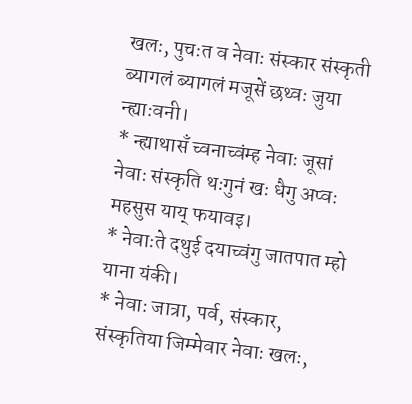खलः, पुचःत व नेवाः संस्कार संस्कृती ब्यागलं ब्यागलं मजूसें छथ्वः जुया न्ह्याःवनी।
* न्ह्याथासँ च्वनाच्वंम्ह नेवाः जूसां नेवाः संस्कृति थःगुनं खः धैगु अप्वः महसुस याय् फयावइ।
* नेवाःते दथुई दयाच्वंगु जातपात म्हो याना यंकी।
* नेवाः जात्रा, पर्व, संस्कार, संस्कृतिया जिम्मेवार नेवाः खलः,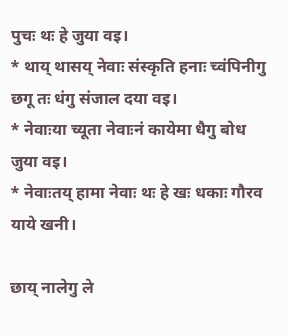पुचः थः हे जुया वइ।
* थाय् थासय् नेवाः संस्कृति हनाः च्वंपिनीगु छगू तः धंगु संजाल दया वइ।
* नेवाःया च्यूता नेवाःनं कायेमा धैगु बोध जुया वइ।
* नेवाःतय् हामा नेवाः थः हे खः धकाः गौरव याये खनी।

छाय् नालेगु ले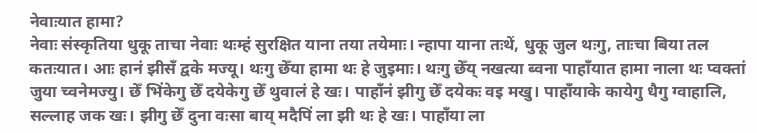नेवाःयात हामा?
नेवाः संस्कृतिया धुकू ताचा नेवाः थःम्हं सुरक्षित याना तया तयेमाः। न्हापा याना तःथें, धुकू जुल थःगु, ताःचा बिया तल कतःयात। आः हानं झीसँ द्वके मज्यू। थःगु छेँया हामा थः हे जुइमाः। थःगु छेँय् नखत्या ब्वना पाहाँयात हामा नाला थः प्वक्तां जुया च्वनेमज्यु। छेँ भिंकेगु छेँ दयेकेगु छेँ थुवालं हे खः। पाहाँनं झीगु छेँ दयेकः वइ मखु। पाहाँयाके कायेगु धैगु ग्वाहालि, सल्लाह जक खः। झीगु छेँ दुना वःसा बाय् मदैपिं ला झी थः हे खः। पाहाँया ला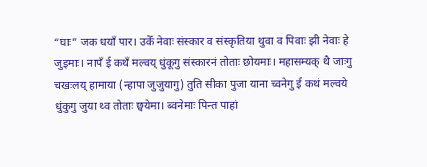“घाः” जक धयाँ पार। उकेँ नेवाः संस्कार व संस्कृतिया थुवा व पिवाः झी नेवाः हे जुइमाः। नापँ ई कथँ मल्वय् धुंकूगु संस्कारनं तोताः छोयमाः। महासम्यक् थै जाःगु चखःलय् हामाया (न्हापा जुजुयागु) तुति सीका पुजा याना च्वनेगु ई कथं मल्वये धुंकुगु जुया थ्व तोताः छ्वयेमा। ब्वनेमाः पिन्त पाहां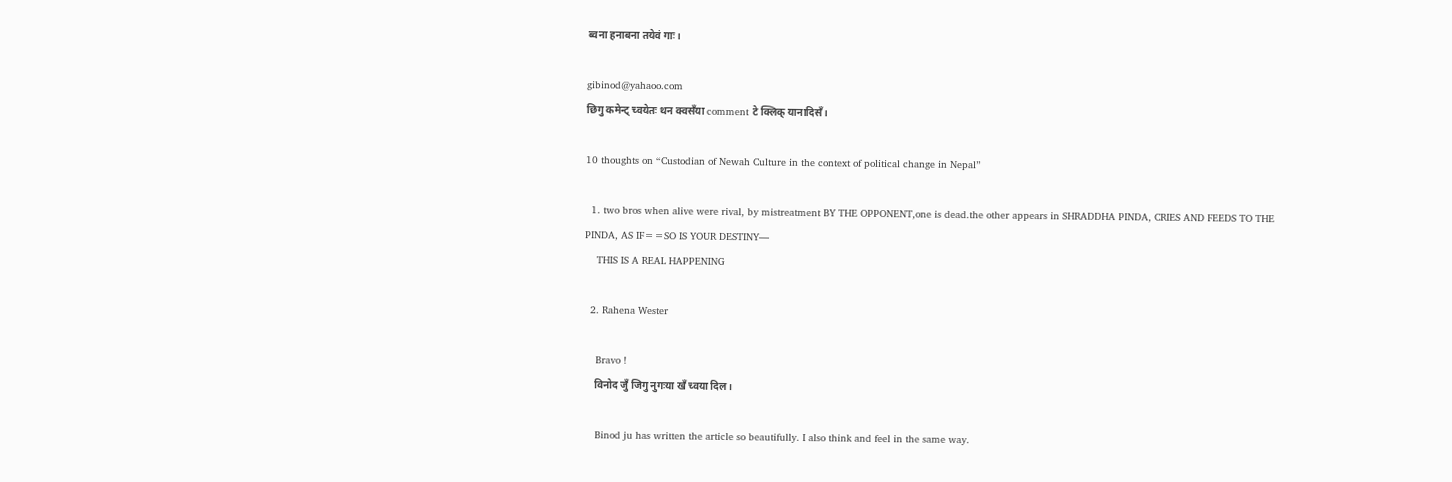ब्वना हनाबना तयेवं गाः।

gibinod@yahaoo.com
छिगु कमेन्ट् च्वयेतः थन क्वसँया comment टे क्लिक् यानादिसँ।

10 thoughts on “Custodian of Newah Culture in the context of political change in Nepal”

  1. two bros when alive were rival, by mistreatment BY THE OPPONENT,one is dead.the other appears in SHRADDHA PINDA, CRIES AND FEEDS TO THE PINDA, AS IF==SO IS YOUR DESTINY—
    THIS IS A REAL HAPPENING

  2. Rahena Wester

    Bravo !
    विनोद जुँ जिगु नुगःया खँ च्वया दिल।

    Binod ju has written the article so beautifully. I also think and feel in the same way.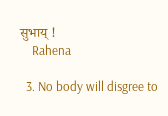सुभाय् !
    Rahena

  3. No body will disgree to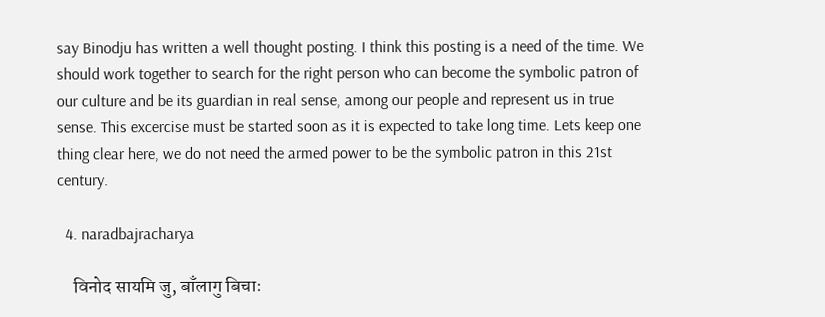say Binodju has written a well thought posting. I think this posting is a need of the time. We should work together to search for the right person who can become the symbolic patron of our culture and be its guardian in real sense, among our people and represent us in true sense. This excercise must be started soon as it is expected to take long time. Lets keep one thing clear here, we do not need the armed power to be the symbolic patron in this 21st century.

  4. naradbajracharya

    विनोद सायमि जु, बाँलागु बिचाः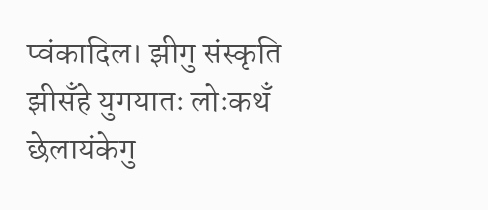प्वंकादिल। झीगु संस्कृति झीसँहे युगयातः लोःकथँ छेलायंकेगु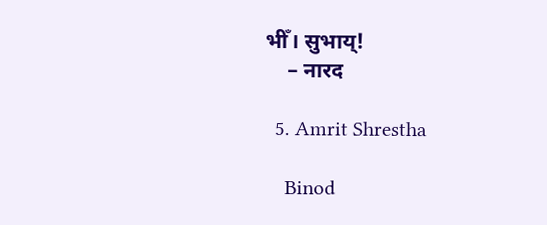भीँ। सुभाय्!
    – नारद

  5. Amrit Shrestha

    Binod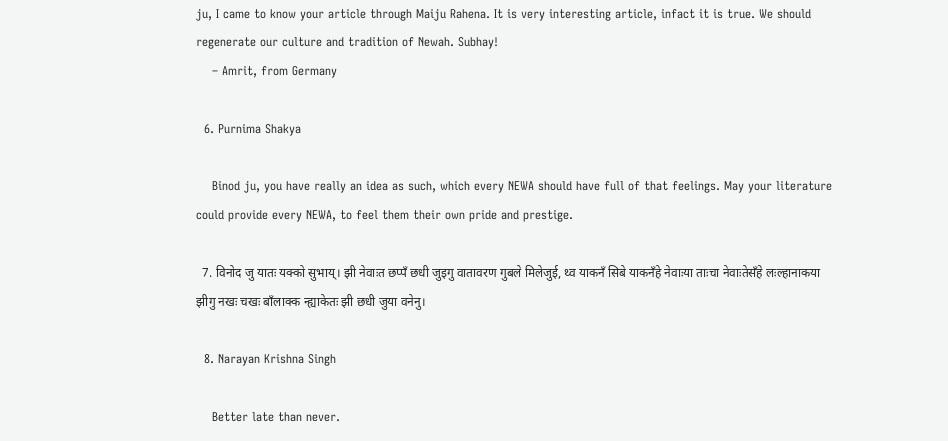ju, I came to know your article through Maiju Rahena. It is very interesting article, infact it is true. We should regenerate our culture and tradition of Newah. Subhay!
    – Amrit, from Germany

  6. Purnima Shakya

    Binod ju, you have really an idea as such, which every NEWA should have full of that feelings. May your literature could provide every NEWA, to feel them their own pride and prestige.

  7. विनोद जु यातः यक्को सुभाय्। झी नेवाःत छप्पँ छधी जुइगु वातावरण गुबले मिलेजुई, थ्व याकनँ सिबे याकनँहे नेवाःया ताःचा नेवाःतेसँहे लःल्हानाकया झीगु नखः चखः बाँलाक्क न्ह्याकेतः झी छधी जुया वनेनु।

  8. Narayan Krishna Singh

    Better late than never.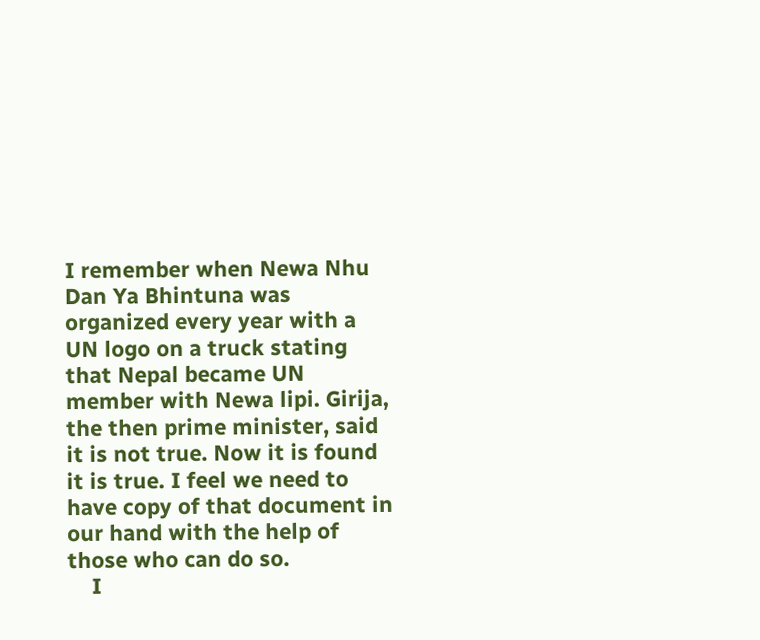I remember when Newa Nhu Dan Ya Bhintuna was organized every year with a UN logo on a truck stating that Nepal became UN member with Newa lipi. Girija, the then prime minister, said it is not true. Now it is found it is true. I feel we need to have copy of that document in our hand with the help of those who can do so.
    I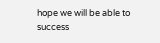hope we will be able to success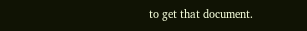to get that document.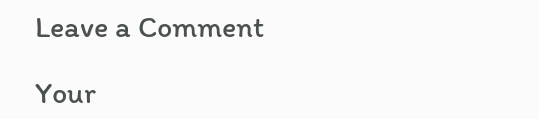Leave a Comment

Your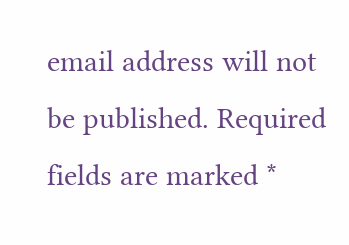email address will not be published. Required fields are marked *